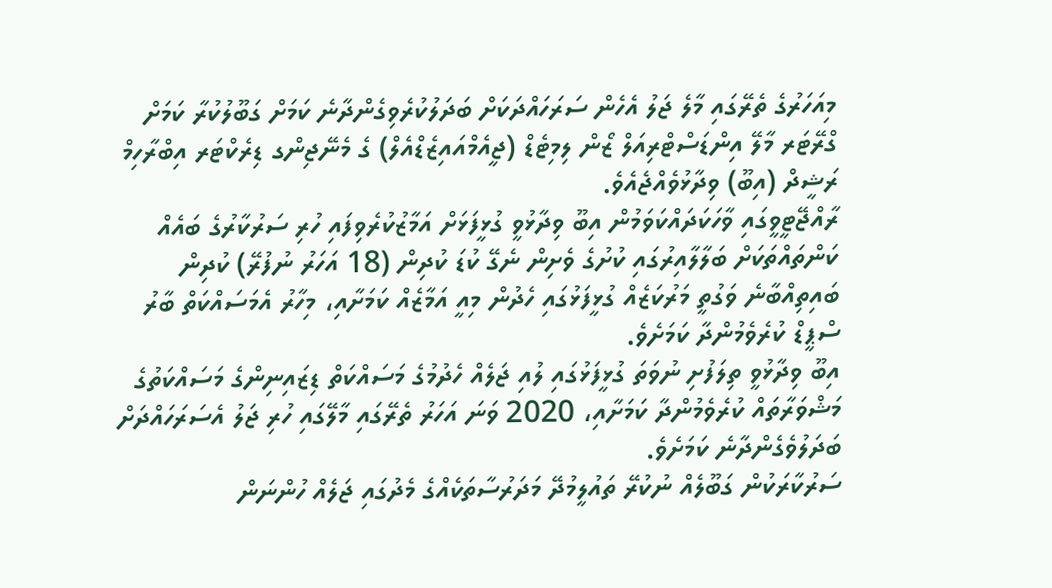މިއަހަރުގެ ތެރޭގައި މާލެ ޖަލު އެހެން ސަރަހައްދަކަށް ބަދަލުކުރެވިގެންދާނެ ކަމަށް ގަބޫލުކުރާ ކަމަށް ގްރޭޓަރ މާލޭ އިންޑަސްޓްރިއަލް ޒޯން ލިމިޓެޑް (ޖީއެމްއައިޒެޑްއެލް) ގެ މެނޭޖިންގ ޑިރެކްޓަރ އިބްރާހިމް ރަޝީދް (އިބޫ) ވިދާޅުވެއްޖެއެވެ.
ރާއްޖޭޓީވީގައި ވާހަކަދައްކަވަމުން އިބޫ ވިދާޅުވީ ގުޅީފަޅަށް އަމާޒުކުރެވިފައި ހުރި ސަރުކާރުގެ ބައެއް ކަންތައްތަކަށް ބަލާލާއިރުގައި ކުށުގެ ވެށިން ނެގޭ ކުޑަ ކުދިން (18 އަހަރު ނުފުރޭ) ކުދިން ބައިތިއްބާނެ ވަގުތީ މަރުކަޒެއް ގުޅީފަޅުގައި ހެދުން މިއީ އަމާޒެއް ކަމަށާއި، މިހާރު އެމަސައްކަތް ބާރު ސްޕީޑް ކުރެވެމުންދާ ކަމަށެވެ.
އިބޫ ވިދާޅުވީ ތިލަފުށި ނުވަތަ ގުޅީފަޅުގައި ލުއި ޖަލެއް ހެދުމުގެ މަސައްކަތް ޑިޒައިނިންގެ މަސައްކަތުގެ މަޝްވަރާތައް ކުރެވެމުންދާ ކަމަށާއި، 2020 ވަނަ އަހަރު ތެރޭގައި މާލޭގައި ހުރި ޖަލު އެސަރަހައްދަށް ބަދަލުވެގެންދާނެ ކަމަށެވެ.
ސަރުކާރަކުން ގަބޫލެއް ނުކުރޭ ތައުލީމުދޭ މަދަރުސާތަކެއްގެ މެދުގައި ޖަލެއް ހުންނަން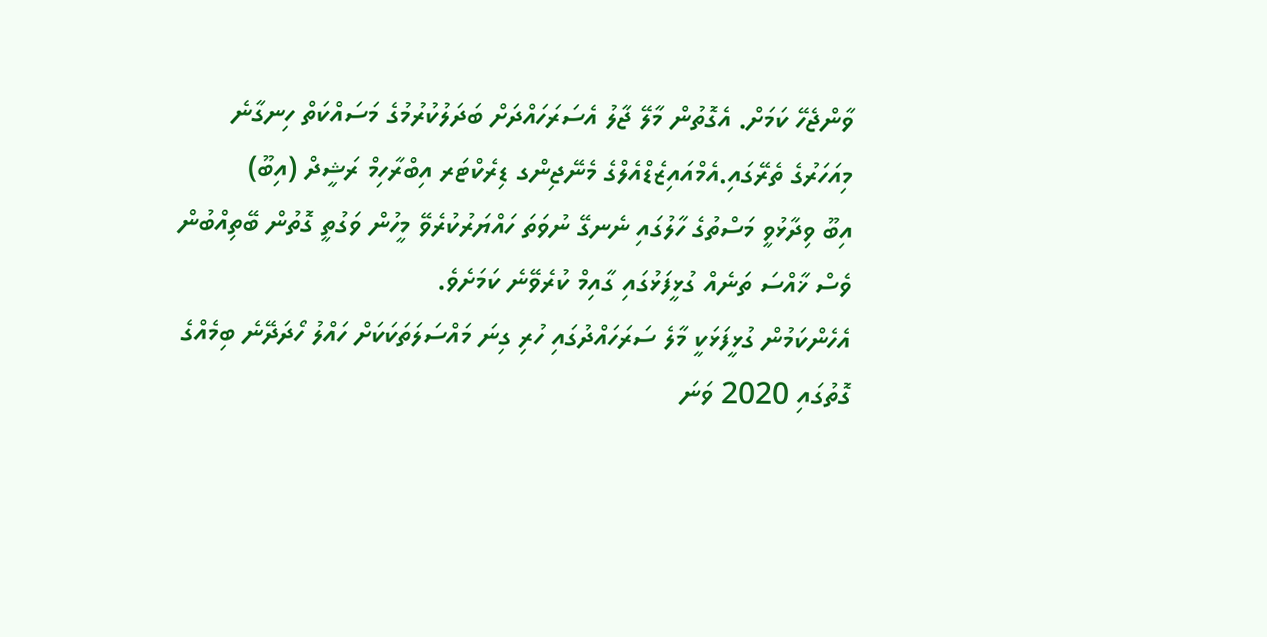ވާންޖެހޭ ކަމަށް. އެގޮތުން މާލޭ ޖާލު އެސަރަހައްދަށް ބަދަލުކުރުމުގެ މަސައްކަތް ހިނގާނެ މިއަހަރުގެ ތެރޭގައި.އެމްއައިޒެޑްއެލްގެ މެނޭޖިންގ ޑިރެކްޓަރ އިބްރާހިމް ރަޝީދް (އިބޫ)
އިބޫ ވިދާޅުވީ މަސްތުގެ ހާލުގައި ނެނގޭ ނުވަތަ ހައްޔަރުކުރެވޭ މީހުން ވަގުތީ ގޮތުން ބޭތިއްބުން ވެސް ޚާއްސަ ތަނެއް ގުޅީފަޅުގައި ގާއިމް ކުރެވޭނެ ކަމަށެވެ.
އެހެންކަމުން ގުޅީފަޅަކީ މާލެ ސަރަހައްދުގައި ހުރި ގިނަ މައްސަލަތަކަކަށް ހައްލު ހޯދަދޭނެ ބިމެއްގެ ގޮތުގައި 2020 ވަނަ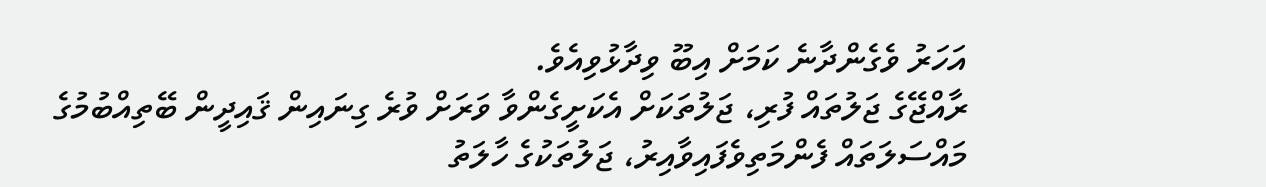އަހަރު ވެގެންދާނެ ކަމަށް އިބޫ ވިދާޅުވިއެވެ.
ރާއްޖޭގެ ޖަލުތައް ފުރި، ޖަލުތަކަށް އެކަށީގެންވާ ވަރަށް ވުރެ ގިނައިން ޤައިދީން ބޭތިއްބުމުގެ މައްސަލަތައް ފެންމަތިވެފައިވާއިރު، ޖަލުތަކުގެ ހާލަތު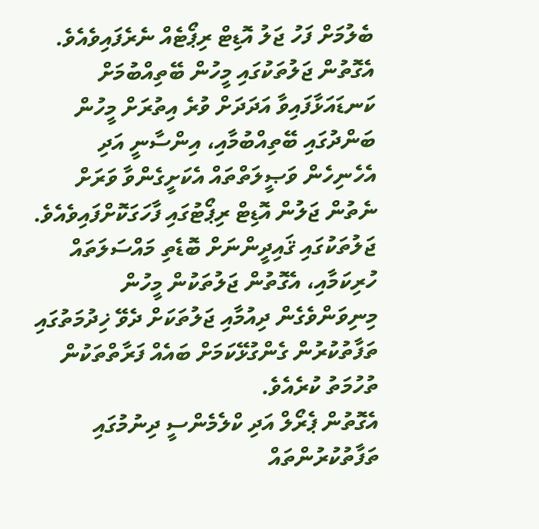ބެލުމަށް ފަހު ޖަލު އޮޑިޓް ރިޕޯޓެއް ނެރެފައިވެއެވެ.
އެގޮތުން ޖަލުތަކުގައި މީހުން ބޭތިއްބުމަށް ކަނޑައަޅާފައިވާ އަދަދަށް ވުރެ އިތުރަށް މީހުން ބަންދުގައި ބޭތިއްބުމާއި، އިންސާނީ އަދި އެހެނިހެން ވަޞީލަތްތައް އެކަށީގެންވާ ވަރަށް ނެތުން ޖަލުން އޮޑިޓް ރިޕޯޓުގައި ފާހަގަކޮށްފައިވެއެވެ.
ޖަލުތަކުގައި ޤައިދީންނަށް ބޮޑެތި މައްސަލަތައް ހުރިކަމާއި، އެގޮތުން ޖަލުތަކުން މީހުން މިނިވަންވެގެން ދިއުމާއި ޖަލުތަކަށް ދެވޭ ޚިދުމަތުގައި ތަފާތުކުރުން ގެންގުޅޭކަމަށް ބައެއް ފަރާތްތަކުން ތުހުމަތު ކުރެއެވެ.
އެގޮތުން ޕެރޯލް އަދި ކްލެމެންސީ ދިނުމުގައި ތަފާތުކުރުންތައް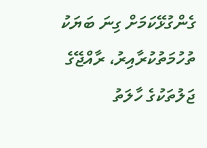ގެންގުޅޭކަމަށް ގިނަ ބަޔަކު ތުހުމަތުކުރާއިރު، ރާއްޖޭގެ ޖަލުތަކުގެ ހާލަތު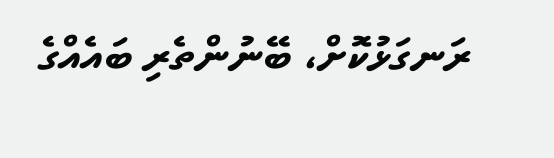ރަނގަޅުކޮށް، ބޭނުންތެރި ބައެއްގެ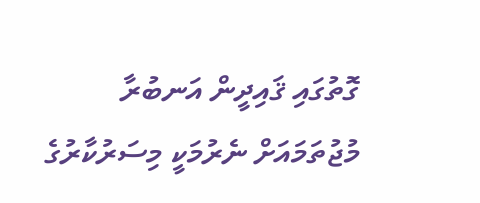ގޮތުގައި ޤައިދީން އަނބުރާ މުޖުތަމައަށް ނެރުމަކީ މިސަރުކާރުގެ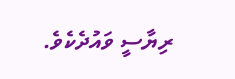ރިޔާސީ ވައުދެކެވެ.